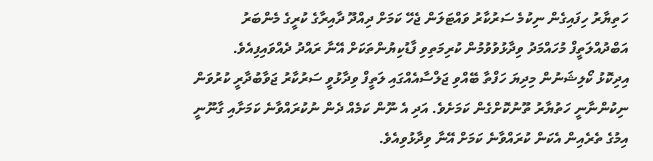ހަތިޔާރު ހިފައިގެން ނިކުމެ ސަރުކާރު ވައްޓަލަން ޖެހޭ ކަމަށް ދިއްދޫ ދާއިރާގެ ކުރީގެ މެންބަރު އަބްދުއްލަތީފް މުހައްމަދު ވިދާޅުވުވުމުން ކުރިމަތިވި ފާޑުކިޔުންތަކަށް އޭނާ ރައްދު ދެއްވައިފިއެވެ.
އިދިކޮޅު ކޯލިޝަނުން މިދިޔަ ހަފްތާ ބޭއްވި ޖަލްސާއެއްގައި ލަތީފް ވިދާޅުވީ ސަރުކާރު ޖަވާބުދާރީ ކުރުވަން ނިކުންނާނީ ހަތުޔާރު ތޫނުކޮށްގެން ކަމަށެވެ. އަދި އެ ނޫން ކަމެއް ދެން ނުކުރައްވާނެ ކަމަށާއި ގާނޫނީ އިމުގެ ތެރެއިން އެކަން ކުރައްވާނެ ކަމަށް އޭނާ ވިދާޅުވިއެވެ.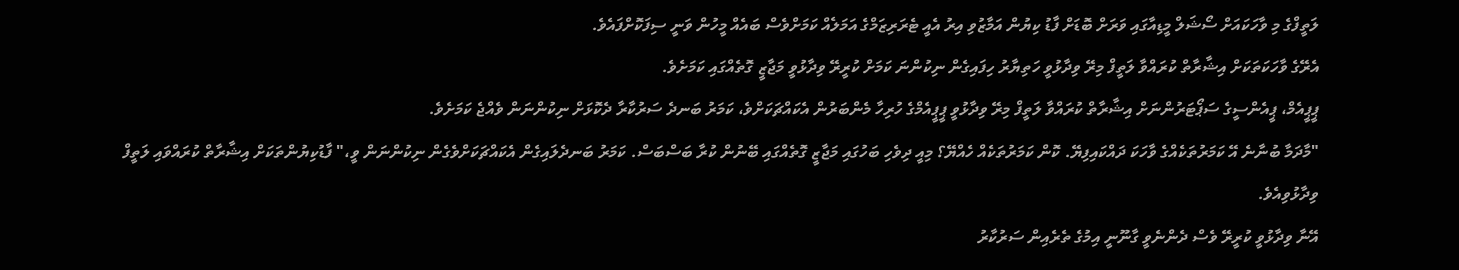ލަތީފްގެ މި ވާހަކައަށް ސޯޝަލް މީޑިއާގައި ވަރަށް ބޮޑަށް ފާޑު ކިޔުން އަމާޒުވި އިރު އެއީ ޓެރަރިޒަމްގެ އަމަލެއް ކަމަށްވެސް ބައެއް މީހުން ވަނީ ސިފަކޮށްފައެވެ.
އެރޭގެ ވާހަކަތަކަށް އިޝާރާތް ކުރައްވާ ލަތީފް މިރޭ ވިދާޅުވީ ހަތިޔާރު ހިފައިގެން ނިކުންނަ ކަމަށް ކުރީރޭ ވިދާޅުވީ މަޖާޒީ ގޮތެއްގައި ކަމަށެވެ.
ޕީޕީއެމް، ޕީއެންސީގެ ސަޕޯޓަރުންނަށް އިޝާރާތް ކުރައްވާ ލަތީފް މިރޭ ވިދާޅުވީ ޕީޕީއެމްގެ ހުރިހާ މެންބަރުން އެކައްޗަކަށްވެ، ކަމަރު ބަނދެ ސަރުކާރާ ދެކޮޅަށް ނިކުންނަން ވެއްޖެ ކަމަށެވެ.
"މާދަމާ ބުނާނެ އޭ ކަމަރުތަކެއްގެ ވާހަކަ ދައްކައިފިޔޭ. ކޮން ކަމަރުތަކެއް ހެއްޔޭ؟ މިއީ ދިވެހި ބަހުގައި މަޖާޒީ ގޮތެއްގައި ބޭނުން ކުރާ ބަސްބަސް. ކަމަރު ބަނދެލައިގެން އެކައްޗަކަށްވެގެން ނިކުންނަން ވީ،" ފާޑުކިޔުންތަކަށް އިޝާރާތް ކުރައްވައި ލަތީފް ވިދާޅުވިއެވެ.
އޭނާ ވިދާޅުވީ ކުރީރޭ ވެސް ދެންނެވީ ގާނޫނީ އިމުގެ ތެރެއިން ސަރުކާރު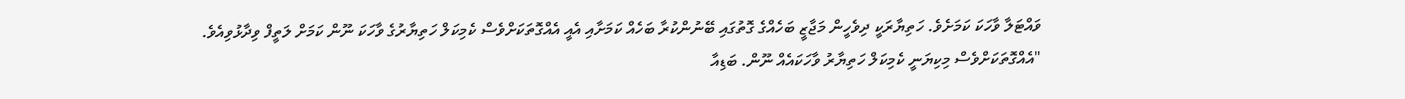ވައްޓަލާ ވާހަކަ ކަމަށެވެ. ހަތިޔާރަކީ ދިވެހީން މަޖާޒީ ބަހެއްގެ ގޮތުގައި ބޭނުންކުރާ ބަހެއް ކަމަށާއި އެއީ އެއްގޮތަކަށްވެސް ކެމިކަލް ހަތިޔާރުގެ ވާހަކަ ނޫން ކަމަށް ލަތީފް ވިދާޅުވިއެވެ.
"އެއްގޮތަކަށްވެސް މިކިޔަނީ ކެމިކަލް ހަތިޔާރު ވާހަކައެއް ނޫން. ބަޑިއާ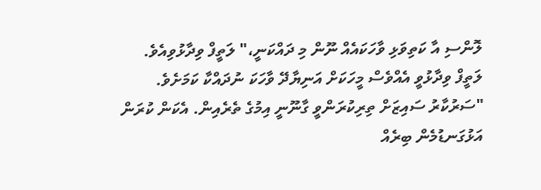ލޮންސި އާ ކަތިވަޅި ވާހަކައެއް ނޫން މި ދައްކަނީ،" ލަތީފް ވިދާޅުވިއެވެ.
ލަތީފް ވިދާޅުވީ އެއްވެސް މީހަކަށް އަނިޔާދޭ ވާހަކަ ނުދައްކާ ކަމަށެވެ.
"ސަރުކާރު ސައިޒަށް ތިރިކުރަންވީ ގާނޫނީ އިމުގެ ތެރެއިން. އެކަން ކުރަން އަޅުގަނޑުމެން ބިރެއް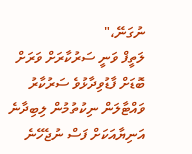ނުގަނޭ،"
ލަތީފް ވަނީ ސަރުކާރަށް ވަރަށް ބޮޑަށް ފާޑުވިދާޅުވެ ސަރުކާރު ވައްޓާލަން ނިކުތުމުން ލިބިދާނެ އަނިޔާއަކަށް ފަސް ނުޖެހޭނެ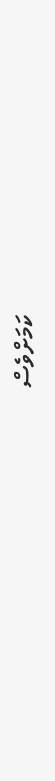ކަމަށްވެސް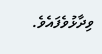ވިދާޅުވެފައެވެ.